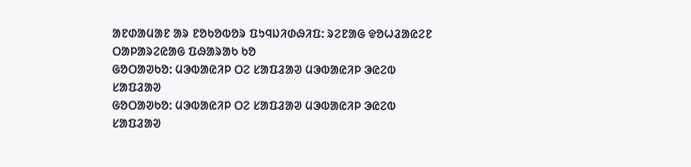ᱟᱱᱰᱟᱢᱟᱱ ᱟᱨ ᱱᱚᱠᱚᱵᱚᱨ ᱯᱩᱧᱡᱤᱰᱷᱤᱯ: ᱨᱮᱱᱟᱜ ᱫᱚᱦᱲᱟᱭᱮᱱ ᱛᱟᱞᱟᱨᱮᱭᱟᱜ ᱯᱷᱟᱨᱟᱠ ᱠᱚ
ᱜᱚᱛᱟᱣᱠᱚ: ᱢᱳᱵᱟᱭᱤᱞ ᱛᱮ ᱥᱟᱯᱲᱟᱣ ᱢᱳᱵᱟᱭᱤᱞ ᱳᱭᱮᱵ ᱥᱟᱯᱲᱟᱣ
ᱜᱚᱛᱟᱣᱠᱚ: ᱢᱳᱵᱟᱭᱤᱞ ᱛᱮ ᱥᱟᱯᱲᱟᱣ ᱢᱳᱵᱟᱭᱤᱞ ᱳᱭᱮᱵ ᱥᱟᱯᱲᱟᱣ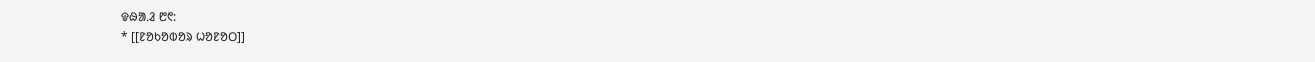ᱫᱷᱟᱹᱲ ᱘᱖:
* [[ᱱᱚᱠᱚᱵᱚᱨ ᱦᱚᱱᱚᱛ]]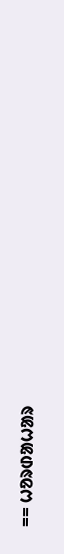== ᱦᱚᱨᱰᱟᱦᱟᱨ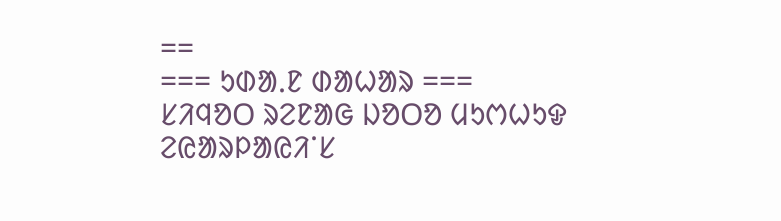==
=== ᱩᱰᱟᱹᱱ ᱰᱟᱦᱟᱨ ===
ᱥᱤᱧᱚᱛ ᱨᱮᱱᱟᱜ ᱡᱚᱛᱚ ᱢᱩᱬᱦᱩᱫ ᱮᱭᱟᱨᱞᱟᱭᱤᱸᱥ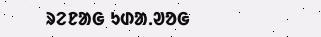ᱨᱮᱱᱟᱜ ᱩᱰᱟᱹᱣᱚᱜ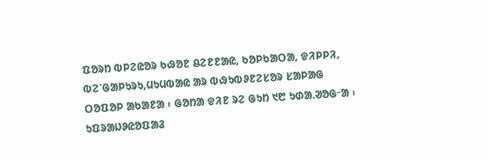ᱯᱚᱨᱴ ᱵᱞᱮᱭᱚᱨ ᱠᱷᱚᱱ ᱪᱮᱱᱱᱟᱭ, ᱠᱚᱞᱠᱟᱛᱟ, ᱫᱤᱞᱞᱤ, ᱵᱮᱸᱜᱟᱞᱩᱨᱩ,ᱢᱩᱢᱵᱟᱭ ᱟᱨ ᱵᱷᱩᱵᱽᱱᱮᱥᱚᱨ ᱥᱟᱞᱟᱜ ᱛᱚᱯᱚᱞ ᱟᱠᱟᱱᱟ ᱾ ᱜᱚᱴᱟ ᱫᱤᱱ ᱨᱮ ᱜᱩᱴ ᱑᱘ ᱩᱰᱟᱹᱣᱚᱜᱼᱟ ᱾ ᱩᱯᱨᱟᱡᱽᱭᱚᱯᱟᱲ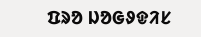ᱯᱨᱚ ᱡᱚᱜᱽᱫᱤᱥ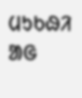ᱢᱩᱠᱷᱤ ᱟᱜ